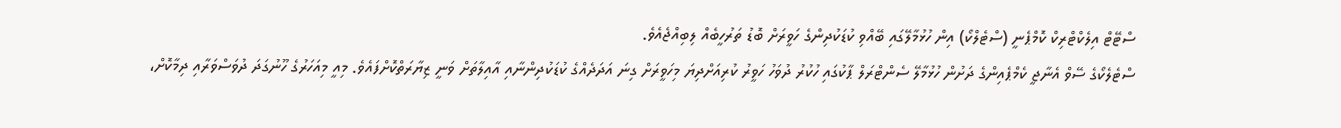ސްޓޭޓް އިލެކްޓްރިކް ކޮމްޕެނީ (ސްޓެލްކޯ) އިން ހުޅުމާލޭގައި ބޭއްވި ކުޑަކުދިންގެ ހަވީރަށް ބޮޑު ތަރުހީބެއް ލިބިއްޖެއެވެ.
ސްޓެލެކޯގެ ސޭވް އެނާޖީ ކެމްޕެއިންގެ ދަށުން ހުޅުމާލޭ ސެންޓްރަލް ޕާކުގައި ހުކުރު ދުވަހު ހަވީރު ކުރިއަށްދިޔަ މިހަވީރަށް ގިނަ އަދަދެއްގެ ކުޑަކުދިންނާއި އާއިލާތަށް ވަނީ ޒިޔާރަތްކޮށްފައެވެ. މިއީ މިއަހަރުގެ ހޫނުގަދަ ދުވަސްވަރާއި ދިމާކޮށް،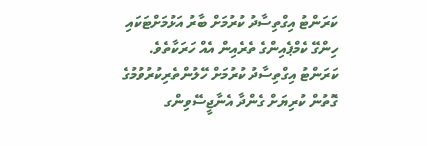ކަރަންޓު އިގްތިސާދު ކުރުމަށް ބާރު އަޅުމަށްޓަކައި ހިންގޭ ކެމްޕެއިންގެ ތެރެއިން އެއް ހަރަކާތެވެ.
ކަރަންޓު އިގްތިސާދު ކުރުމަށް ހޭލުންތެރިކުރުވުމުގެ ގޮތުން ކުރިޔަށް ގެންދާ އެނާޖީސޭވިންގ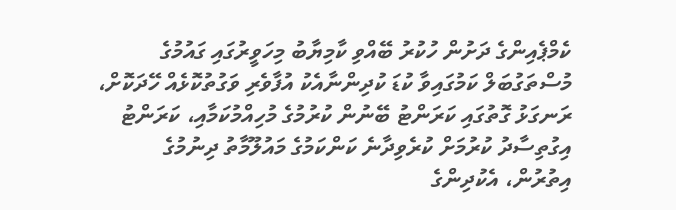ކެމްޕެއިންގެ ދަށުން ހުކުރު ބޭއްވި ކާމިޔާބު މިހަވީރުގައި ގައުމުގެ މުސްތަގުބަލް ކަމުގައިވާ ކުޑަ ކުދިންނާއެކު އުފާވެރި ވަގުތުކޮޅެއް ހޭދަކޮށް، ރަނގަޅު ގޮތުގައި ކަރަންޓު ބޭނުން ކުރުމުގެ މުހިއްމުކަމާއި، ކަރަންޓު އިގުތިސާދު ކުރުމަށް ކުރެވިދާނެ ކަންކަމުގެ މައުލޫމާތު ދިނުމުގެ އިތުރުން، އެކުދިންގެ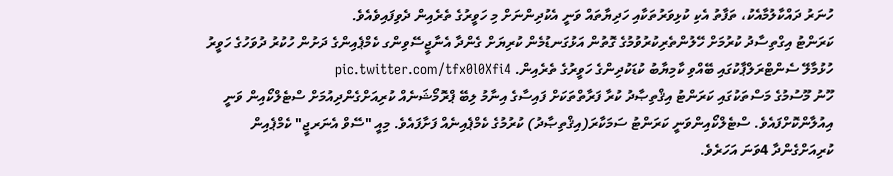ހުނަރު ދައްކާލުމާއެކު، ތަފާތު އެކި ކުޅިވަރުތަކާއި ހަދިޔާތައް ވަނީ އެކުދިންނަށް މި ހަވީރުގެ ތެރެއިން ދެވިފައިވެއެވެ.
ކަރަންޓު އިގްތިސާދު ކުރުމަށް ހޭލުންތެރިކުރުވުމުގެ ގޮތުން އަޅުގަނޑުމެން ކުރިޔަށް ގެންދާ އެނާޖީސޭވިންގ ކެމްޕެއިންގެ ދަށުން ހުކުރު ދުވަހުގެ ހަވީރު ހުޅުމާލޭ ސެންޓްރަލްޕާކުގައި ބޭއްވި ކާމިޔާބު ކުޑަކުދިންގެ ހަވީރުގެ ތެރެއިން. pic.twitter.com/tfx0l0Xfi4
ހޫނު މޫސުމުގެ މަސްތަކުގައި ކަރަންޓު އިޤްތިޞާދު ކުރާ ފަރާތްތަކަށް ފައިސާގެ އިނާމު ލިބޭ ޕްރޮމޯޝަނެއް ކުރިއަށްގެންދިއުމަށް ސްޓެލްކޯއިން ވަނީ އިއުލާންކޮށްފައެވެ. ސްޓެލްކޯއިންވަނީ ކަރަންޓު ސަމަކާރަ(އިޤްތިޞާދު) ކުރުމުގެ ކެމްޕެއިނެއް ފަށާފައެވެ. މިއީ "ސޭވް އެނަރޖީ" ކެމްޕެއިން ކުރިއަށްގެންދާ 4ވަނަ އަހަރެވެ.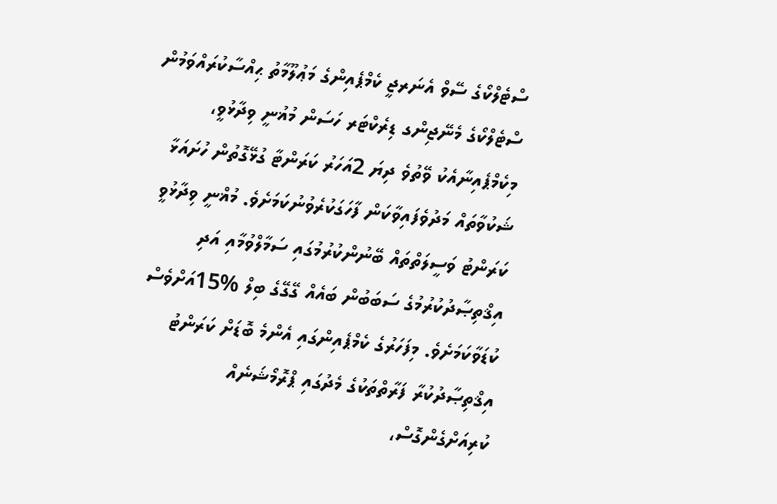ސްޓެލްކޯގެ ސޭވް އެނަރޖީ ކެމްޕެއިންގެ މަޢުލޫމާތު ޙިއްސާކުރައްވަމުން ސްޓެލްކޯގެ މެނޭޖިންގ ޑިރެކްޓަރ ހަސަން މުޣުނީ ވިދާޅުވީ، މިކެމްޕެއިނާއެކު ވޭތުވެ ދިޔަ 2އަހަރު ކަރަންޓާ ގުޅޭގޮތުން ހުށައަޅާ ޝަކުވާތައް މަދުވެފައިވާކަން ފާހަގަކުރެވުނުކަމަށެވެ. މުޣްނީ ވިދާޅުވީ ކަރަންޓު ވަސީލަތްތައް ބޭނުންކުރުމުގައި ސަމާލްވުމާއި އަދި އިޤްތިޞާދުކުރުމުގެ ސަބަބުން ބައެއް ގޭގޭގެ ބިލް %15އަށްވެސް ކުޑަވާކަމަށެވެ. މިފަހަރުގެ ކެމްޕެއިންގައި އެންމެ ބޮޑަށް ކަރަންޓު އިޤްތިޞާދުކުރާ ފަރާތްތަކުގެ މެދުގައި ޕްރޮމޯޝަނެއް ކުރިއަށްގެންގޮސް،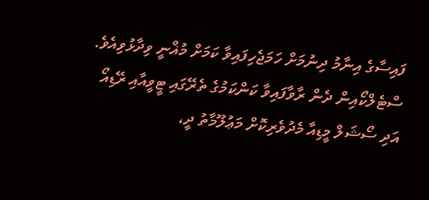ފައިސާގެ އިނާމު ދިނުމަށް ހަމަޖެހިފައިވާ ކަމަށް މުޣްނީ ވިދާޅުވިއެވެ.
ސްޓެލްކޯއިން ދެން ރާވާފައިވާ ކަންކަމުގެ ތެރޭގައި ޓީވީއާއި ރޭޑިއޯ އަދި ސޯޝަލް މީޑިއާ މެދުވެރިކޮށް މަޢުލޫމާތު ދީ،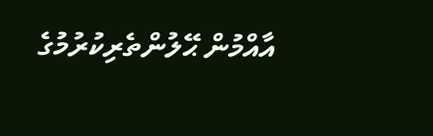އާއްމުން ޙޭލުންތެރިކުރުމުގެ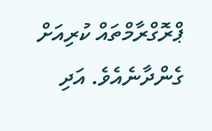ޕްރޮގްރާމްތައް ކުރިއަށް ގެންދާނެއެވެ. އަދި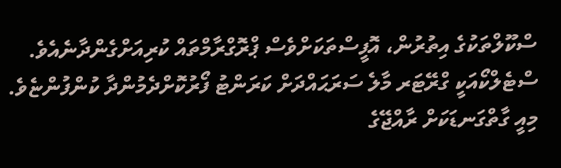ސްކޫލްތަކުގެ އިތުރުން، އޮފީސްތަކަށްވެސް ޕްރޮގްރާމްތައް ކުރިއަށްގެންދާނެއެވެ. ސްޓެލްކޯއަކީ ގްރޭޓަރ މާލެ ސަރަޙައްދަށް ކަރަންޓު ފޯރުކޮށްދެމުންދާ ކުންފުންޏެވެ. މިއީ ގާތްގަނޑަކަށް ރާއްޖޭގެ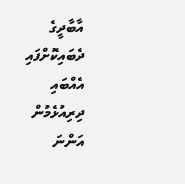އާބާދީގެ ދެބައިކޮށްފައި އެއްބައި ދިރިއުޅެމުން އަންނަ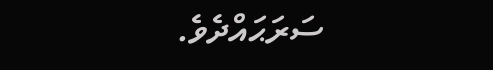ސަރަޙައްދެވެ.